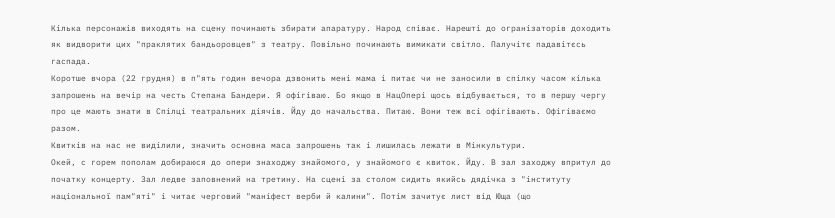Кілька персонажів виходять на сцену починають збирати апаратуру. Народ співає. Нарешті до огранізаторів доходить як видворити цих "праклятих бандьоровцев" з театру. Повільно починають вимикати світло. Палучітє падавітєсь гаспада.
Коротше вчора (22 грудня) в п"ять годин вечора дзвонить мені мама і питає чи не заносили в спілку часом кілька запрошень на вечір на честь Степана Бандери. Я офігіваю. Бо якщо в НацОпері щось відбувається, то в першу чергу про це мають знати в Спілці театральних діячів. Йду до начальства. Питаю. Вони теж всі офігівають. Офігіваємо разом.
Квитків на нас не виділили, значить основна маса запрошень так і лишилась лежати в Мінкультури.
Окей, с горем пополам добираюся до опери знаходжу знайомого, у знайомого є квиток. Йду. В зал заходжу впритул до початку концерту. Зал ледве заповнений на третину. На сцені за столом сидить якийсь дядічка з "інституту національної пам"яті" і читає черговий "маніфест верби й калини". Потім зачитує лист від Юща (що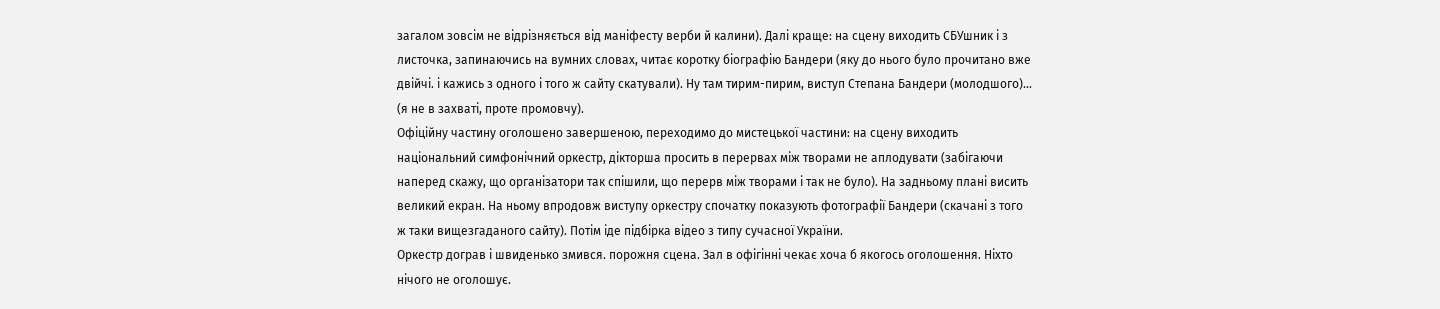загалом зовсім не відрізняється від маніфесту верби й калини). Далі краще: на сцену виходить СБУшник і з листочка, запинаючись на вумних словах, читає коротку біографію Бандери (яку до нього було прочитано вже двійчі. і кажись з одного і того ж сайту скатували). Ну там тирим-пирим, виступ Степана Бандери (молодшого)... (я не в захваті, проте промовчу).
Офіційну частину оголошено завершеною, переходимо до мистецької частини: на сцену виходить національний симфонічний оркестр, дікторша просить в перервах між творами не аплодувати (забігаючи наперед скажу, що організатори так спішили, що перерв між творами і так не було). На задньому плані висить великий екран. На ньому впродовж виступу оркестру спочатку показують фотографії Бандери (скачані з того ж таки вищезгаданого сайту). Потім іде підбірка відео з типу сучасної України.
Оркестр дограв і швиденько змився. порожня сцена. Зал в офігінні чекає хоча б якогось оголошення. Ніхто нічого не оголошує.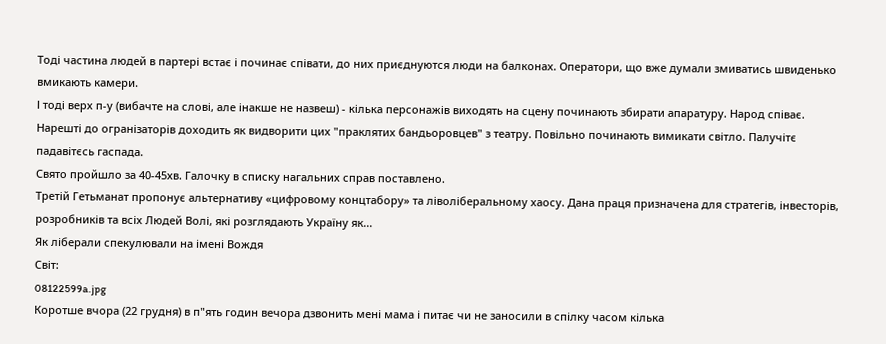Тоді частина людей в партері встає і починає співати, до них приєднуются люди на балконах. Оператори, що вже думали змиватись швиденько вмикають камери.
І тоді верх п-у (вибачте на слові, але інакше не назвеш) - кілька персонажів виходять на сцену починають збирати апаратуру. Народ співає. Нарешті до огранізаторів доходить як видворити цих "праклятих бандьоровцев" з театру. Повільно починають вимикати світло. Палучітє падавітєсь гаспада.
Свято пройшло за 40-45хв. Галочку в списку нагальних справ поставлено.
Третій Гетьманат пропонує альтернативу «цифровому концтабору» та ліволіберальному хаосу. Дана праця призначена для стратегів, інвесторів, розробників та всіх Людей Волі, які розглядають Україну як...
Як ліберали спекулювали на імені Вождя
Світ:
08122599a.jpg
Коротше вчора (22 грудня) в п"ять годин вечора дзвонить мені мама і питає чи не заносили в спілку часом кілька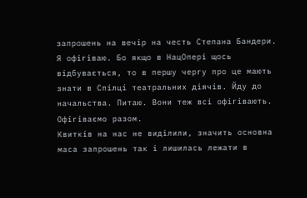запрошень на вечір на честь Степана Бандери. Я офігіваю. Бо якщо в НацОпері щось відбувається, то в першу чергу про це мають знати в Спілці театральних діячів. Йду до начальства. Питаю. Вони теж всі офігівають. Офігіваємо разом.
Квитків на нас не виділили, значить основна маса запрошень так і лишилась лежати в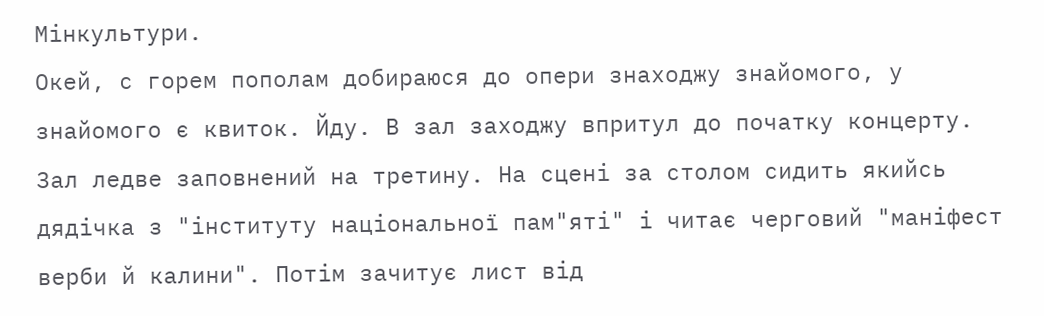Мінкультури.
Окей, с горем пополам добираюся до опери знаходжу знайомого, у знайомого є квиток. Йду. В зал заходжу впритул до початку концерту. Зал ледве заповнений на третину. На сцені за столом сидить якийсь дядічка з "інституту національної пам"яті" і читає черговий "маніфест верби й калини". Потім зачитує лист від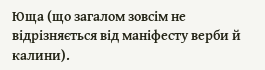Юща (що загалом зовсім не відрізняється від маніфесту верби й калини).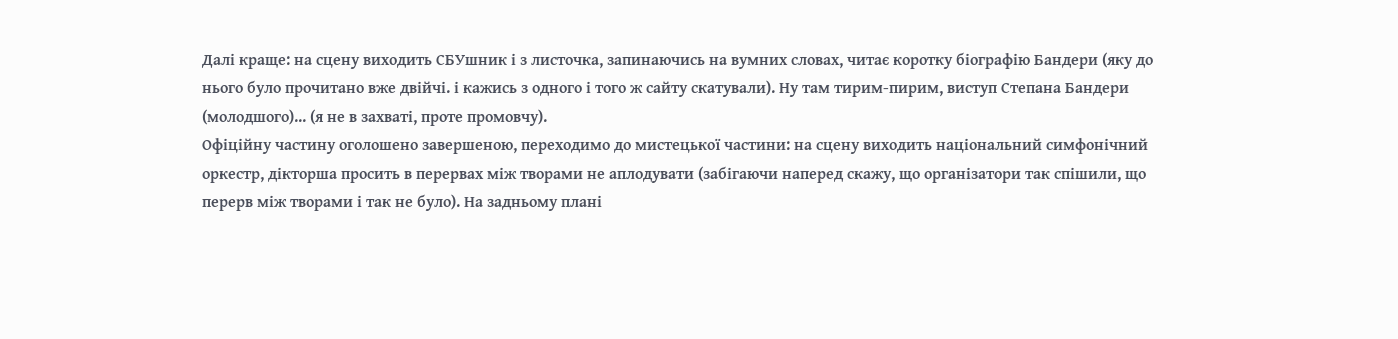Далі краще: на сцену виходить СБУшник і з листочка, запинаючись на вумних словах, читає коротку біографію Бандери (яку до нього було прочитано вже двійчі. і кажись з одного і того ж сайту скатували). Ну там тирим-пирим, виступ Степана Бандери (молодшого)... (я не в захваті, проте промовчу).
Офіційну частину оголошено завершеною, переходимо до мистецької частини: на сцену виходить національний симфонічний оркестр, дікторша просить в перервах між творами не аплодувати (забігаючи наперед скажу, що організатори так спішили, що перерв між творами і так не було). На задньому плані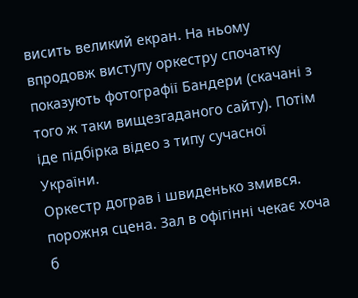висить великий екран. На ньому впродовж виступу оркестру спочатку показують фотографії Бандери (скачані з того ж таки вищезгаданого сайту). Потім іде підбірка відео з типу сучасної України.
Оркестр дограв і швиденько змився. порожня сцена. Зал в офігінні чекає хоча б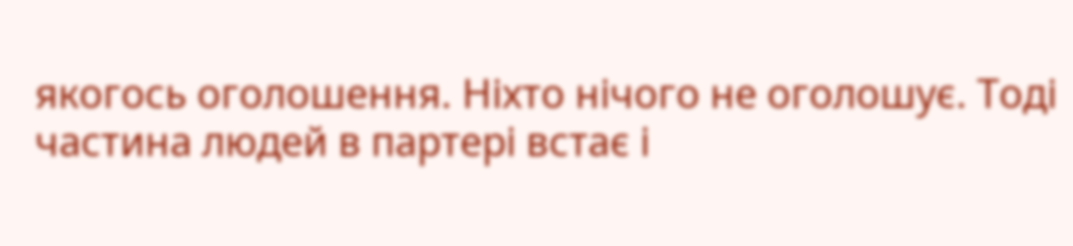якогось оголошення. Ніхто нічого не оголошує. Тоді частина людей в партері встає і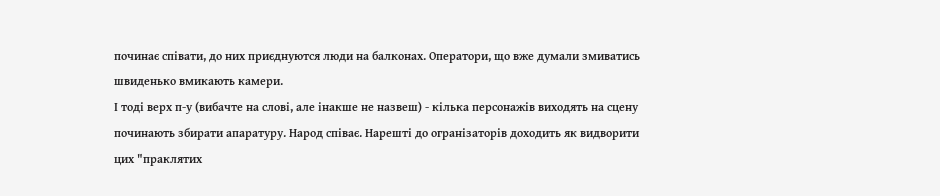починає співати, до них приєднуются люди на балконах. Оператори, що вже думали змиватись швиденько вмикають камери.
І тоді верх п-у (вибачте на слові, але інакше не назвеш) - кілька персонажів виходять на сцену починають збирати апаратуру. Народ співає. Нарешті до огранізаторів доходить як видворити цих "праклятих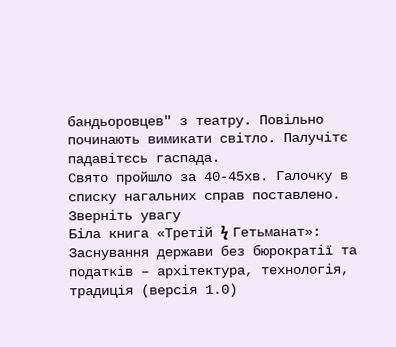бандьоровцев" з театру. Повільно починають вимикати світло. Палучітє падавітєсь гаспада.
Свято пройшло за 40-45хв. Галочку в списку нагальних справ поставлено.
Зверніть увагу
Біла книга «Третій ϟ Гетьманат»: Заснування держави без бюрократії та податків – архітектура, технологія, традиція (версія 1.0)